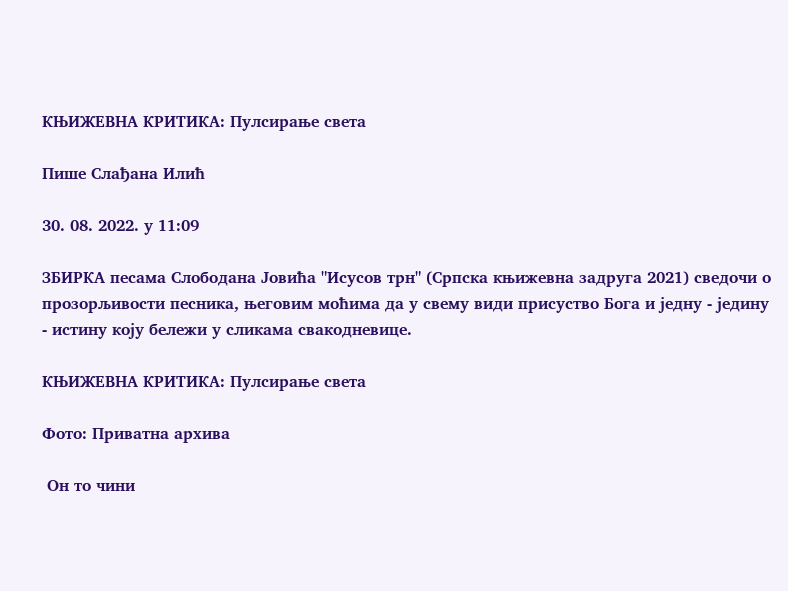КЊИЖЕВНА КРИТИКА: Пулсирање света

Пише Слађана Илић

30. 08. 2022. у 11:09

ЗБИРКА песама Слободана Јовића "Исусов трн" (Српска књижевна задруга 2021) сведочи о прозорљивости песника, његовим моћима да у свему види присуство Бога и једну - једину - истину коју бележи у сликама свакодневице.

КЊИЖЕВНА КРИТИКА: Пулсирање света

Фото: Приватна архива

 Он то чини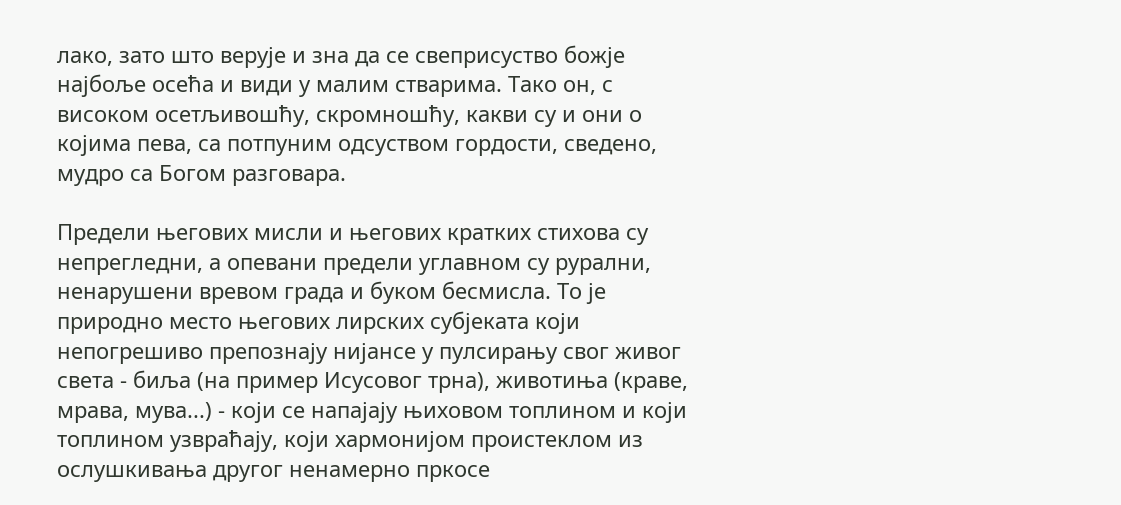лако, зато што верује и зна да се свеприсуство божје најбоље осећа и види у малим стварима. Тако он, с високом осетљивошћу, скромношћу, какви су и они о којима пева, са потпуним одсуством гордости, сведено, мудро са Богом разговара.

Предели његових мисли и његових кратких стихова су непрегледни, а опевани предели углавном су рурални, ненарушени вревом града и буком бесмисла. То је природно место његових лирских субјеката који непогрешиво препознају нијансе у пулсирању свог живог света - биља (на пример Исусовог трна), животиња (краве, мрава, мува...) - који се напајају њиховом топлином и који топлином узвраћају, који хармонијом проистеклом из ослушкивања другог ненамерно пркосе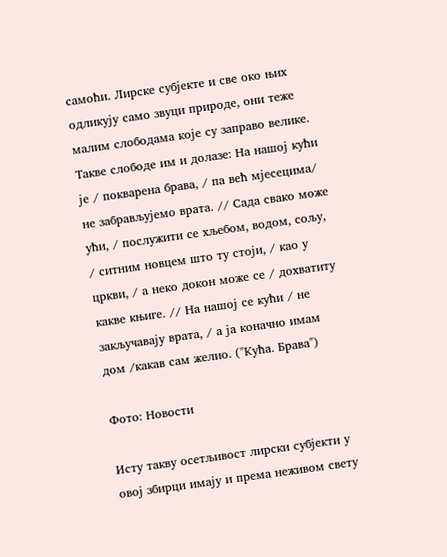самоћи. Лирске субјекте и све око њих одликују само звуци природе, они теже малим слободама које су заправо велике. Такве слободе им и долазе: На нашој кући је / покварена брава, / па већ мјесецима/ не забрављујемо врата. // Сада свако може ући, / послужити се хљебом, водом, сољу, / ситним новцем што ту стоји, / као у цркви, / а неко докон може се / дохватиту какве књиге. // На нашој се кући / не закључавају врата, / а ја коначно имам дом /какав сам желио. ("Кућа. Брава")

Фото: Новости

Исту такву осетљивост лирски субјекти у овој збирци имају и према неживом свету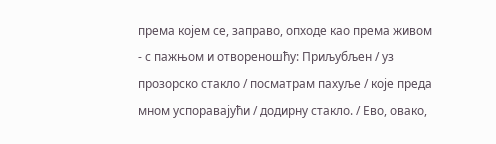према којем се, заправо, опходе као према живом - с пажњом и отвореношћу: Приљубљен / уз прозорско стакло / посматрам пахуље / које преда мном успоравајући / додирну стакло. / Ево, овако,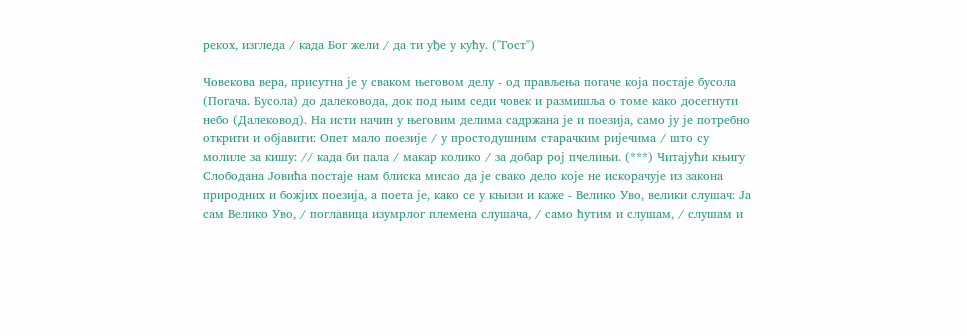рекох, изгледа / када Бог жели / да ти уђе у кућу. ("Гост")

Човекова вера, присутна је у сваком његовом делу - од прављења погаче која постаје бусола (Погача. Бусола) до далековода, док под њим седи човек и размишља о томе како досегнути небо (Далековод). На исти начин у његовим делима садржана је и поезија, само ју је потребно открити и објавити: Опет мало поезије / у простодушним старачким ријечима / што су молиле за кишу: // када би пала / макар колико / за добар рој пчелињи. (***) Читајући књигу Слободана Јовића постаје нам блиска мисао да је свако дело које не искорачује из закона природних и божјих поезија, а поета је, како се у књизи и каже - Велико Уво, велики слушач: Ја сам Велико Уво, / поглавица изумрлог племена слушача, / само ћутим и слушам, / слушам и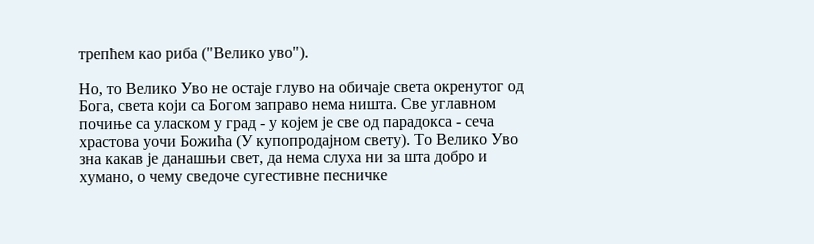трепћем као риба ("Велико уво").

Но, то Велико Уво не остаје глуво на обичаје света окренутог од Бога, света који са Богом заправо нема ништа. Све углавном почиње са уласком у град - у којем је све од парадокса - сеча храстова уочи Божића (У купопродајном свету). То Велико Уво зна какав је данашњи свет, да нема слуха ни за шта добро и хумано, о чему сведоче сугестивне песничке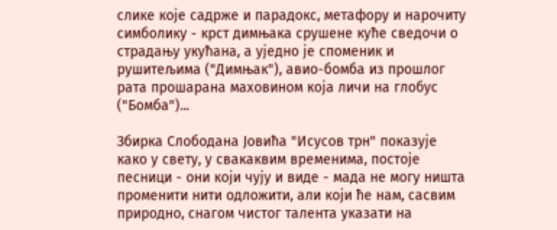слике које садрже и парадокс, метафору и нарочиту симболику - крст димњака срушене куће сведочи о страдању укућана, а уједно је споменик и рушитељима ("Димњак"), авио-бомба из прошлог рата прошарана маховином која личи на глобус ("Бомба")...

Збирка Слободана Јовића "Исусов трн" показује како у свету, у свакаквим временима, постоје песници - они који чују и виде - мада не могу ништа променити нити одложити, али који ће нам, сасвим природно, снагом чистог талента указати на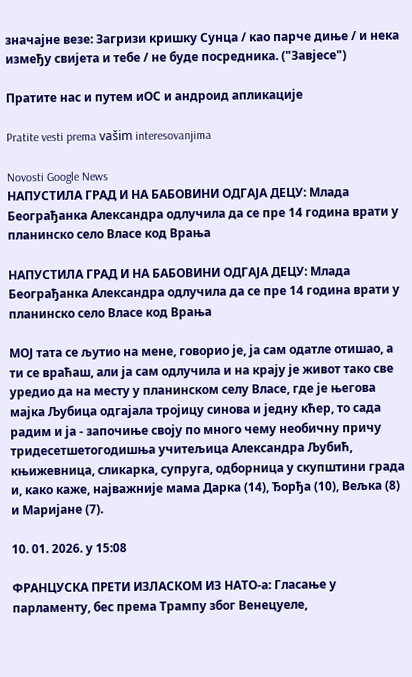значајне везе: Загризи кришку Сунца / као парче диње / и нека између свијета и тебе / не буде посредника. ("Завјесе")

Пратите нас и путем иОС и андроид апликације

Pratite vesti prema vašim interesovanjima

Novosti Google News
НАПУСТИЛА ГРАД И НА БАБОВИНИ ОДГАЈА ДЕЦУ: Млада Београђанка Александра одлучила да се пре 14 година врати у планинско село Власе код Врања

НАПУСТИЛА ГРАД И НА БАБОВИНИ ОДГАЈА ДЕЦУ: Млада Београђанка Александра одлучила да се пре 14 година врати у планинско село Власе код Врања

МОЈ тата се љутио на мене, говорио је, ја сам одатле отишао, а ти се враћаш, али ја сам одлучила и на крају је живот тако све уредио да на месту у планинском селу Власе, где је његова мајка Љубица одгајала тројицу синова и једну кћер, то сада радим и ја - започиње своју по много чему необичну причу тридесетшетогодишња учитељица Александра Љубић, књижевница, сликарка, супруга, одборница у скупштини града и, како каже, најважније мама Дарка (14), Ђорђа (10), Вељка (8) и Маријане (7).

10. 01. 2026. у 15:08

ФРАНЦУСКА ПРЕТИ ИЗЛАСКОМ ИЗ НАТО-а: Гласање у парламенту, бес према Трампу због Венецуеле,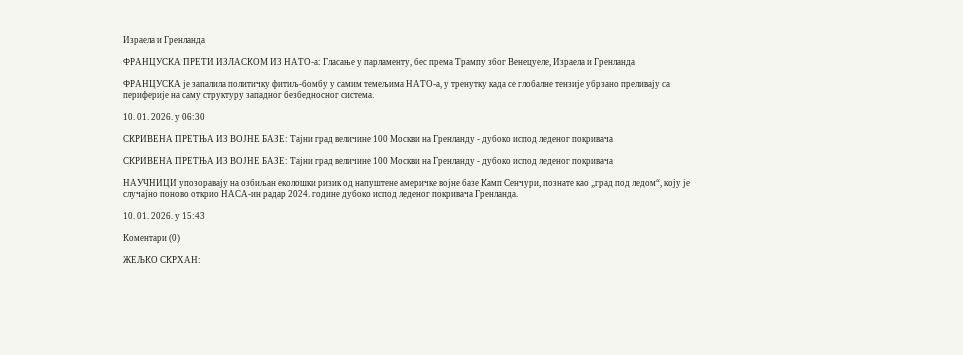Израела и Гренланда

ФРАНЦУСКА ПРЕТИ ИЗЛАСКОМ ИЗ НАТО-а: Гласање у парламенту, бес према Трампу због Венецуеле, Израела и Гренланда

ФРАНЦУСКА је запалила политичку фитиљ-бомбу у самим темељима НАТО-а, у тренутку када се глобалне тензије убрзано преливају са периферије на саму структуру западног безбедносног система.

10. 01. 2026. у 06:30

СКРИВЕНА ПРЕТЊА ИЗ ВОЈНЕ БАЗЕ: Тајни град величине 100 Москви на Гренланду - дубоко испод леденог покривача

СКРИВЕНА ПРЕТЊА ИЗ ВОЈНЕ БАЗЕ: Тајни град величине 100 Москви на Гренланду - дубоко испод леденог покривача

НАУЧНИЦИ упозоравају на озбиљан еколошки ризик од напуштене америчке војне базе Камп Сенчури, познате као „град под ледом“, коју је случајно поново открио НАСА-ин радар 2024. године дубоко испод леденог покривача Гренланда.

10. 01. 2026. у 15:43

Коментари (0)

ЖЕЉКО СКРХАН: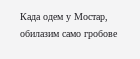Када одем у Мостар, обилазим само гробове